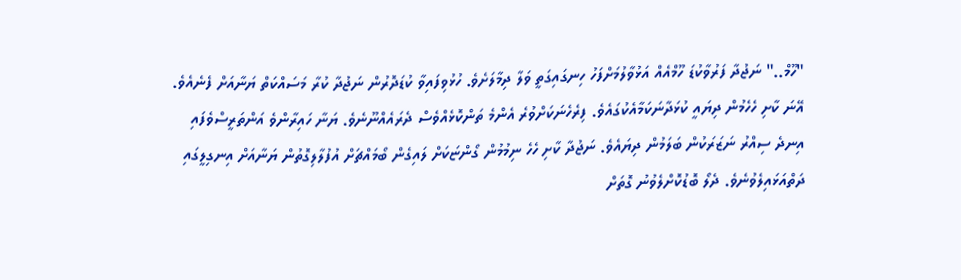"ހޫމް.." ނަޖުދާ ފަރުވާކުޑަ ހޫމްއެއް އަޅުވާލުމަށްފަހު ހިނގައިގަތީ ވަލާ ދިމާލަށެވެ. ހުޅުވިފައިވާ ކުޑަދޮރުން ނަޖުދާ ކުރާ މަސައްކަތް ޔަނާއަށް ފެނެއެވެ. އޭނަ ކާށި ހެހެމުން ދިޔައީ ކުޅަދާނަކަމާއެކުގައެވެ. ފިރެހެނަކަށްވުރެ އެންމެ ތަންކޮޅެއްވެސް ދެރައެއްނޫނެވެ. ޔަނާ ހައިރާންވެ އަންތަރީސްވެފައި އިނދެ ސިއްރު ނަޒަރަކުން ބަލަމުން ދިޔައެވެ. ނަޖުދާ ކާށި ހެހެ ނިމުމުން ގޯންޏަކަށް ލައިގެން ބޯމައްޗަށް އުފުލާލިގޮތުން ޔަނާއަށް އިނގިލީގައި ދަތްއަޅައިލެވުނެވެ. ދެލޯ ބޮޑުކޮށްލެވުނު ގޮތަށް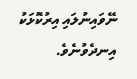ނޭވައިނުލައި އިރުކޮޅަކު އިނދެވުނެވެ.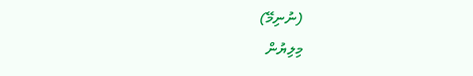(ނުނިމޭ)
މިލިޔުން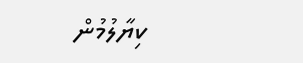ކިޔާލުމުން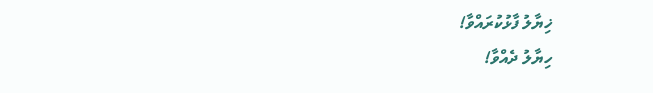ޚިޔާލު ފާޅުކުރައްވާ!
ހިޔާލު ދެއްވާ!